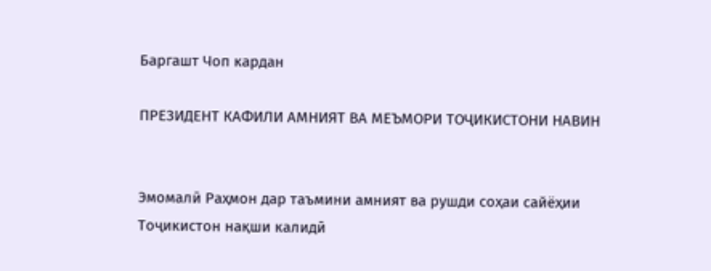Баргашт Чоп кардан

ПРЕЗИДЕНТ КАФИЛИ АМНИЯТ ВА МЕЪМОРИ ТОҶИКИСТОНИ НАВИН


Эмомалӣ Раҳмон дар таъмини амният ва рушди соҳаи сайёҳии Тоҷикистон нақши калидӣ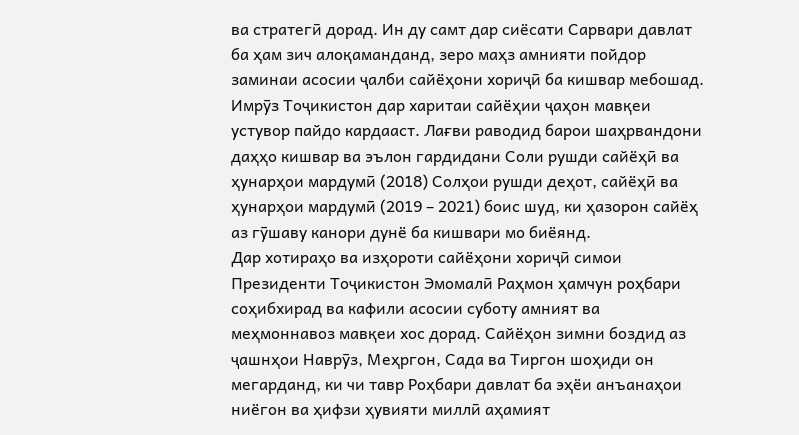ва стратегӣ дорад. Ин ду самт дар сиёсати Сарвари давлат ба ҳам зич алоқаманданд, зеро маҳз амнияти пойдор заминаи асосии ҷалби сайёҳони хориҷӣ ба кишвар мебошад.
Имрӯз Тоҷикистон дар харитаи сайёҳии ҷаҳон мавқеи устувор пайдо кардааст. Лағви раводид барои шаҳрвандони даҳҳо кишвар ва эълон гардидани Соли рушди сайёҳӣ ва ҳунарҳои мардумӣ (2018) Солҳои рушди деҳот, сайёҳӣ ва ҳунарҳои мардумӣ (2019 – 2021) боис шуд, ки ҳазорон сайёҳ аз гӯшаву канори дунё ба кишвари мо биёянд.
Дар хотираҳо ва изҳороти сайёҳони хориҷӣ симои Президенти Тоҷикистон Эмомалӣ Раҳмон ҳамчун роҳбари соҳибхирад ва кафили асосии суботу амният ва меҳмоннавоз мавқеи хос дорад. Сайёҳон зимни боздид аз ҷашнҳои Наврӯз, Меҳргон, Сада ва Тиргон шоҳиди он мегарданд, ки чи тавр Роҳбари давлат ба эҳёи анъанаҳои ниёгон ва ҳифзи ҳувияти миллӣ аҳамият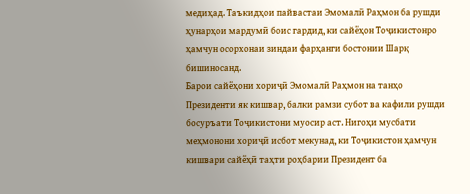медиҳад. Таъкидҳои пайвастаи Эмомалӣ Раҳмон ба рушди ҳунарҳои мардумӣ боис гардид, ки сайёҳон Тоҷикистонро ҳамчун осорхонаи зиндаи фарҳанги бостонии Шарқ бишиносанд.
Барои сайёҳони хориҷӣ Эмомалӣ Раҳмон на танҳо Президенти як кишвар, балки рамзи субот ва кафили рушди босуръати Тоҷикистони муосир аст. Нигоҳи мусбати меҳмонони хориҷӣ исбот мекунад, ки Тоҷикистон ҳамчун кишвари сайёҳӣ таҳти роҳбарии Президент ба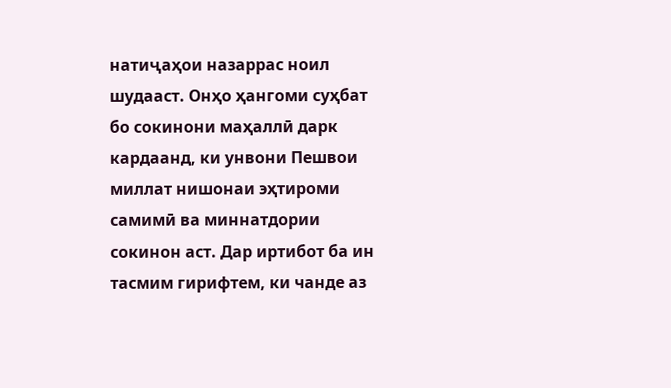натиҷаҳои назаррас ноил шудааст. Онҳо ҳангоми суҳбат бо сокинони маҳаллӣ дарк кардаанд, ки унвони Пешвои миллат нишонаи эҳтироми самимӣ ва миннатдории сокинон аст. Дар иртибот ба ин тасмим гирифтем, ки чанде аз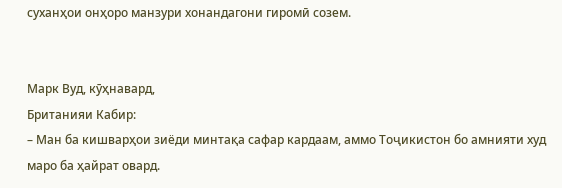суханҳои онҳоро манзури хонандагони гиромӣ созем.


Марк Вуд, кӯҳнавард,
Британияи Кабир:
– Ман ба кишварҳои зиёди минтақа сафар кардаам, аммо Тоҷикистон бо амнияти худ маро ба ҳайрат овард.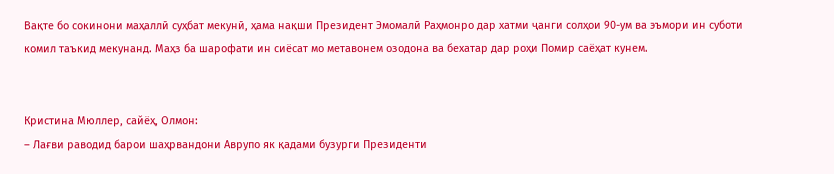Вақте бо сокинони маҳаллӣ суҳбат мекунӣ, ҳама нақши Президент Эмомалӣ Раҳмонро дар хатми ҷанги солҳои 90-ум ва эъмори ин суботи комил таъкид мекунанд. Маҳз ба шарофати ин сиёсат мо метавонем озодона ва бехатар дар роҳи Помир саёҳат кунем.


Кристина Мюллер, сайёҳ, Олмон:
– Лағви раводид барои шаҳрвандони Аврупо як қадами бузурги Президенти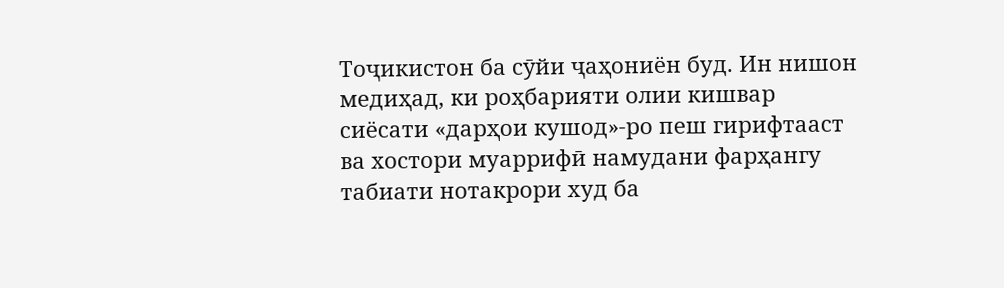Тоҷикистон ба сӯйи ҷаҳониён буд. Ин нишон медиҳад, ки роҳбарияти олии кишвар сиёсати «дарҳои кушод»-ро пеш гирифтааст ва хостори муаррифӣ намудани фарҳангу табиати нотакрори худ ба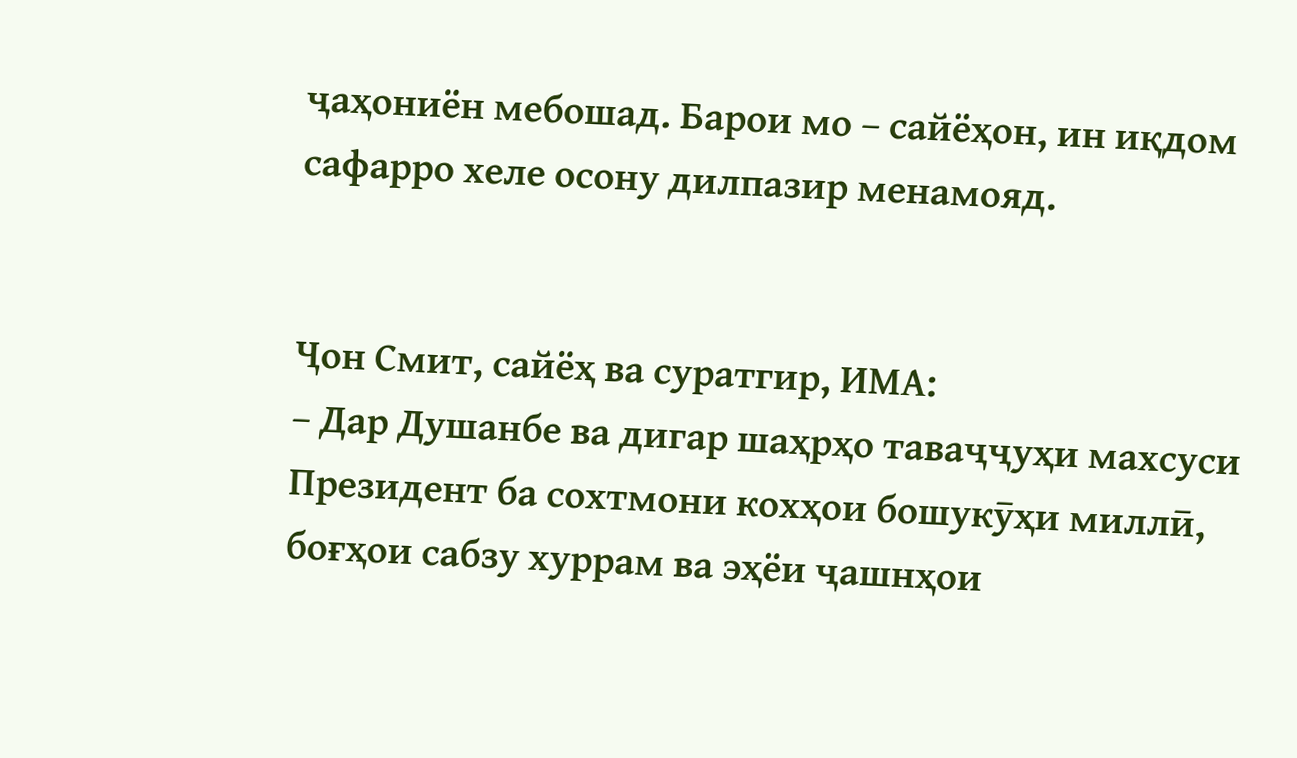ҷаҳониён мебошад. Барои мо – сайёҳон, ин иқдом сафарро хеле осону дилпазир менамояд.


Ҷон Смит, сайёҳ ва суратгир, ИМА:
– Дар Душанбе ва дигар шаҳрҳо таваҷҷуҳи махсуси Президент ба сохтмони кохҳои бошукӯҳи миллӣ, боғҳои сабзу хуррам ва эҳёи ҷашнҳои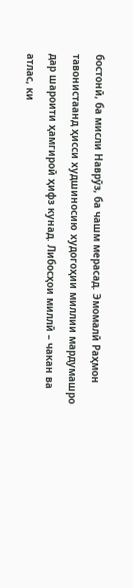бостонӣ, ба мисли Наврӯз, ба чашм мерасад. Эмомалӣ Раҳмон тавонистаанд ҳисси худшиносию худогоҳии миллии мардумашро дар шароити ҳамгироӣ ҳифз кунад. Либосҳои миллӣ – чакан ва атлас, ки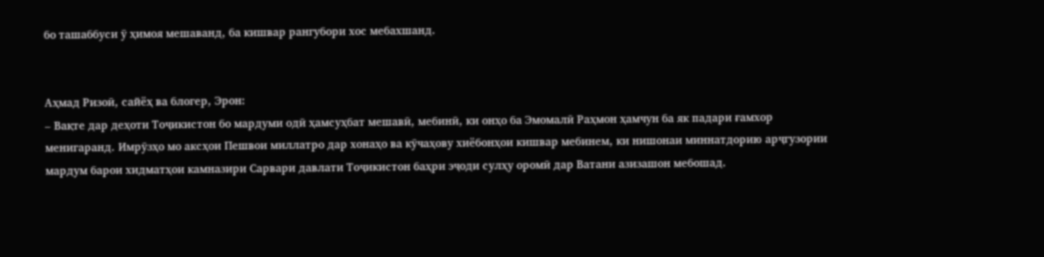бо ташаббуси ӯ ҳимоя мешаванд, ба кишвар рангубори хос мебахшанд.


Аҳмад Ризоӣ, сайёҳ ва блогер, Эрон:
– Вақте дар деҳоти Тоҷикистон бо мардуми одӣ ҳамсуҳбат мешавӣ, мебинӣ, ки онҳо ба Эмомалӣ Раҳмон ҳамчун ба як падари ғамхор менигаранд. Имрӯзҳо мо аксҳои Пешвои миллатро дар хонаҳо ва кӯчаҳову хиёбонҳои кишвар мебинем, ки нишонаи миннатдорию арҷгузории мардум барои хидматҳои камназири Сарвари давлати Тоҷикистон баҳри эҷоди сулҳу оромӣ дар Ватани азизашон мебошад.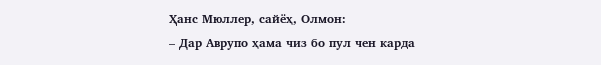Ҳанс Мюллер, сайёҳ, Олмон:
– Дар Аврупо ҳама чиз бо пул чен карда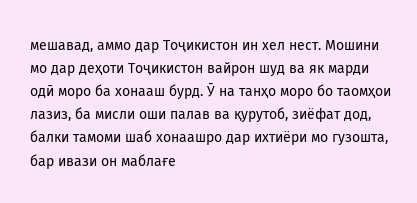мешавад, аммо дар Тоҷикистон ин хел нест. Мошини мо дар деҳоти Тоҷикистон вайрон шуд ва як марди одӣ моро ба хонааш бурд. Ӯ на танҳо моро бо таомҳои лазиз, ба мисли оши палав ва қурутоб, зиёфат дод, балки тамоми шаб хонаашро дар ихтиёри мо гузошта, бар ивази он маблағе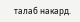талаб накард.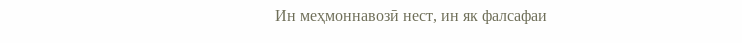Ин меҳмоннавозӣ нест, ин як фалсафаи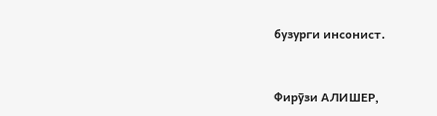бузурги инсонист.


Фирӯзи АЛИШЕР,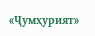«Ҷумҳурият»